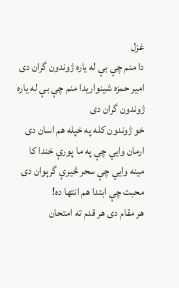غزل
دا منم چې بې له ياره ژوندون گران دی
امیر حمزه شینواریدا منم چې بې له ياره ژوندون گران دی
خو ژوندون کله په خپله هم اسان دی
ارمان وايي چې په ما پورې خندا کا
مينه وايي چې سحر څيرې گرېوان دی
محبت چې ابتدا هم انتها ده!
هر مقام دی هر قدم ته امتحان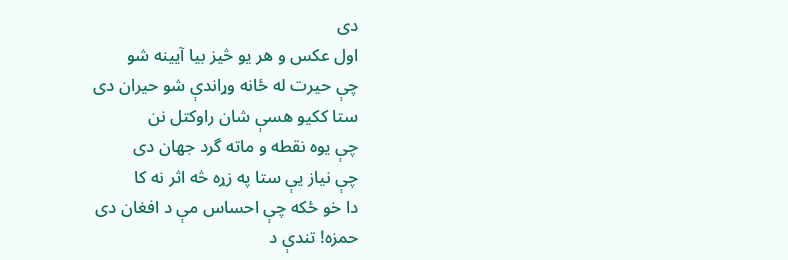دی
اول عکس و هر يو څيز بيا آيينه شو
چې حيرت له ځانه وړاندې شو حيران دی
ستا ککيو هسې شان راوکتل نن
چې يوه نقطه و ماته گرد جهان دی
چې نياز يې ستا په زړه څه اثر نه کا
دا خو ځکه چې احساس مې د افغان دی
حمزه! تندې د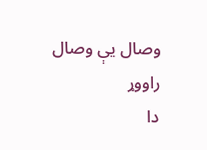وصال يې وصال راووړ
دا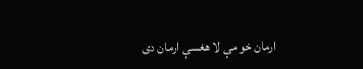ارمان خو مې لا هغسې ارمان دی